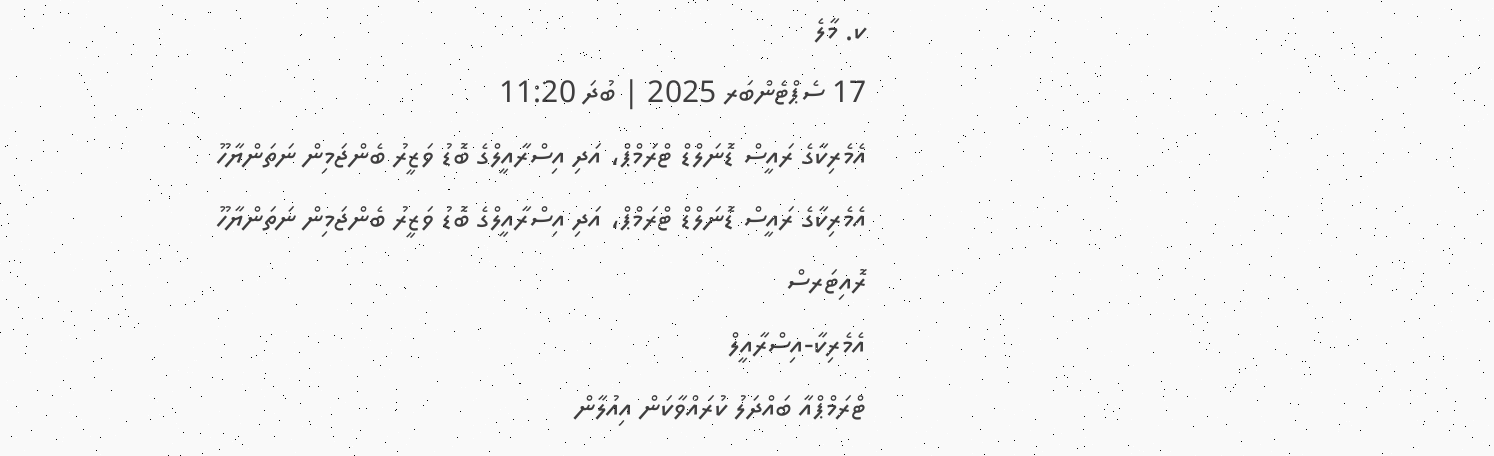ކ. މާލެ
17 ސެޕްޓެންބަރ 2025 | ބުދަ 11:20
އެމެރިކާގެ ރައީސް ޑޮނަލްޑް ޓްރަމްޕް، އަދި އިސްރާއީލްގެ ބޮޑު ވަޒީރު ބެންޖަމިން ނަތަންޔާހޫ
އެމެރިކާގެ ރައީސް ޑޮނަލްޑް ޓްރަމްޕް، އަދި އިސްރާއީލްގެ ބޮޑު ވަޒީރު ބެންޖަމިން ނަތަންޔާހޫ
ރޮއިޓަރސް
އެމެރިކާ-އިސްރާއީލް
ޓްރަމްޕްއާ ބައްދަލު ކުރައްވާކަން އިއުލާން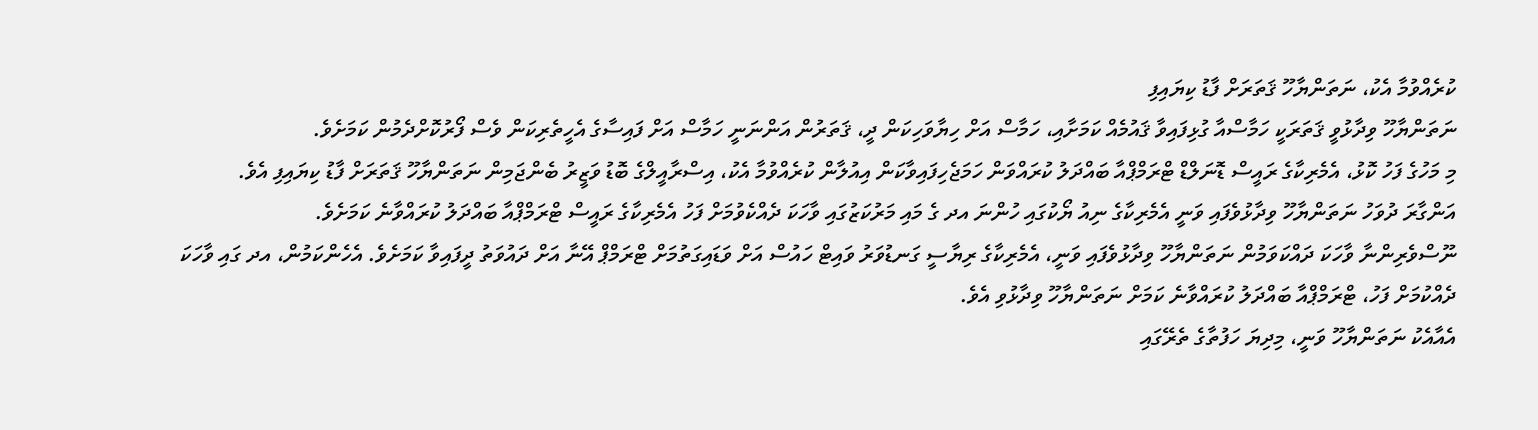ކުރެއްވުމާ އެކު، ނަތަންޔާހޫ ޤަތަރަށް ފާޑު ކިޔައިފި
ނަތަންޔާހޫ ވިދާޅުވީ ޤަތަރަކީ ހަމާސްއާ ގުޅިފައިވާ ޤައުމެއް ކަމަށާއި، ހަމާސް އަށް ހިޔާވަހިކަން ދީ، ޤަތަރުން އަންނަނީ ހަމާސް އަށް ފައިސާގެ އެހީތެރިކަން ވެސް ފޯރުކޮށްދެމުން ކަމަށެވެ.
މި މަހުގެ ފަހު ކޮޅު، އެމެރިކާގެ ރައީސް ޑޮނަލްޑް ޓްރަމްޕްއާ ބައްދަލު ކުރައްވަން ހަމަޖެހިފައިވާކަން އިއުލާން ކުރެއްވުމާ އެކު، އިސްރާއީލްގެ ބޮޑު ވަޒީރު ބެންޖަމިން ނަތަންޔާހޫ ޤަތަރަށް ފާޑު ކިޔައިފި އެވެ.
އަންގާރަ ދުވަހު ނަތަންޔާހޫ ވިދާޅުވެފައި ވަނީ އެމެރިކާގެ ނިއު ޔޯކުގައި ހުންނަ އދ ގެ މައި މަރުކަޒުގައި ވާހަކަ ދެއްކެވުމަށް ފަހު އެމެރިކާގެ ރައީސް ޓްރަމްޕްއާ ބައްދަލު ކުރައްވާނެ ކަމަށެވެ.
ނޫސްވެރިންނާ ވާހަކަ ދައްކަވަމުން ނަތަންޔާހޫ ވިދާޅުވެފައި ވަނީ، އެމެރިކާގެ ރިޔާސީ ގަނޑުވަރު ވައިޓް ހައުސް އަށް ވަޑައިގަތުމަށް ޓްރަމްޕް އޭނާ އަށް ދައުވަތު ދީފައިވާ ކަމަށެވެ. އެހެންކަމުން، އދ ގައި ވާހަކަ ދެއްކުމަށް ފަހު، ޓްރަމްޕްއާ ބައްދަލު ކުރައްވާނެ ކަމަށް ނަތަންޔާހޫ ވިދާޅުވި އެވެ.
އެއާއެކު ނަތަންޔާހޫ ވަނީ، މިދިޔަ ހަފުތާގެ ތެރޭގައި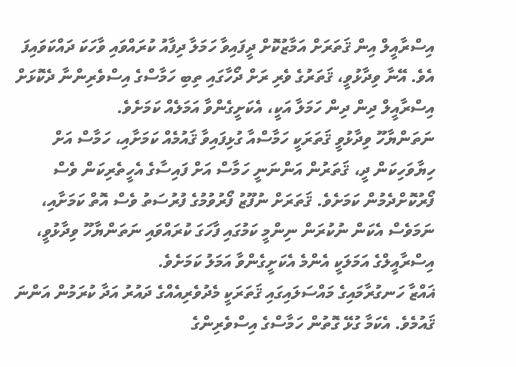އިސްރާއީލް އިން ޤަތަރަށް އަމާޒުކޮށް ދީފައިވާ ހަމަލާ ދިފާއު ކުރައްވައި ވާހަކަ ދައްކަވައިފަ އެވެ. އޭނާ ވިދާޅުވީ، ޤަތަރުގެ ވެރި ރަށް ދޯހާގައި ތިބި ހަމާސްގެ އިސްވެރިންނާ ދެކޮޅަށް އިސްރާއީލް ދިން ދިން ހަމަލާ އަކީ، އެކަށީގެންވާ އަމަލެއް ކަމަށެވެ.
ނަތަންޔާހޫ ވިދާޅުވީ ޤަތަރަކީ ހަމާސްއާ ގުޅިފައިވާ ޤައުމެއް ކަމަށާއި، ހަމާސް އަށް ހިޔާވަހިކަން ދީ، ޤަތަރުން އަންނަނީ ހަމާސް އަށް ފައިސާގެ އެހީތެރިކަން ވެސް ފޯރުކޮށްދެމުން ކަމަށެވެ. ޤަތަރަށް ނުފޫޒު ފޯރުވުމުގެ ފުރުސަތު ވެސް އޮތް ކަމަށާއި، ނަމަވެސް އެކަން ނުކުރަން ނިންމީ ކަމުގައި ފާހަގަ ކުރައްވައި ނަތަންޔާހޫ ވިދާޅުވީ، އިސްރާއީލްގެ އަމަލަކީ އެންމެ އެކަށީގެންވާ އަމަލު ކަމަށެވެ.
ޣައްޒާ ހަނގުރާމައިގެ މައްސަލައިގައި ޤަތަރަކީ މެދުވެރިއެއްގެ ދައުރު އަދާ ކުރަމުން އަންނަ ޤައުމެވެ. އެކަމާ ގުޅޭ ގޮތުން ހަމާސްގެ އިސްވެރިންގެ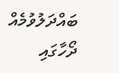ބައްދަލުވުމެއް ދޯހާގައި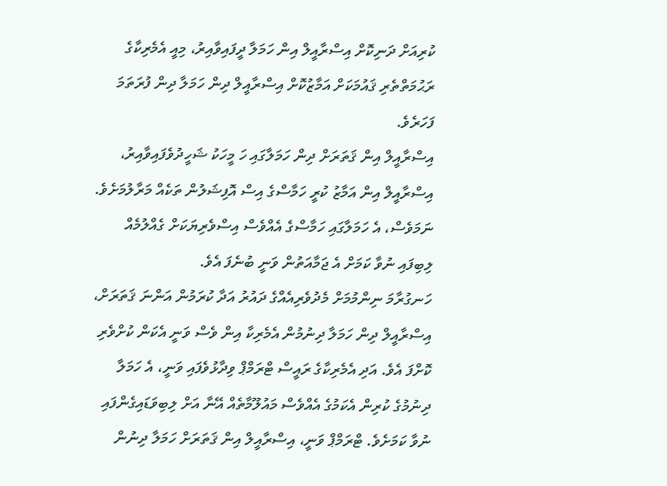ކުރިއަށް ދަނިކޮށް އިސްރާއީލް އިން ހަމަލާ ދީފައިވާއިރު، މިއީ އެމެރިކާގެ ރަޙުމަތްތެރި ޤައުމަކަށް އަމާޒުކޮށް އިސްރާއީލް ދިން ހަމަލާ ދިން ފުރަތަމަ ފަހަރެވެ.
އިސްރާއީލް އިން ޤަތަރަށް ދިން ހަމަލާގައި ހަ މީހަކު ޝަހީދުވެފައިވާއިރު، އިސްރާއީލް އިން އަމާޒު ކުރީ ހަމާސްގެ އިސް އޮފިޝަލުން ތަކެއް މަރާލުމަށެވެ. ނަމަވެސް، އެ ހަމަލާގައި ހަމާސްގެ އެއްވެސް އިސްވެރިޔަކަށް ގެއްލުމެއް ލިބިފައި ނުވާ ކަމަށް އެ ޖަމާއަތުން ވަނީ ބުނެފަ އެވެ.
ހަނގުރާމަ ނިންމުމަށް މެދުވެރިއެއްގެ ދައުރު އަދާ ކުރަމުން އަންނަ ޤަތަރަށް، އިސްރާއީލް ދިން ހަމަލާ ދިނުމުން އެމެރިކާ އިން ވެސް ވަނީ އެކަން ކުށްވެރި ކޮށްފަ އެވެ. އަދި އެމެރިކާގެ ރައީސް ޓްރަމްޕް ވިދާޅުވެފައި ވަނީ، އެ ހަމަލާ ދިނުމުގެ ކުރިން އެކަމުގެ އެއްވެސް މައުލޫމާތެއް އޭނާ އަށް ލިބިވަޑައިގެންފައި ނުވާ ކަމަށެވެ. ޓްރަމްޕް ވަނީ، އިސްރާއީލް އިން ޤަތަރަށް ހަމަލާ ދިނުން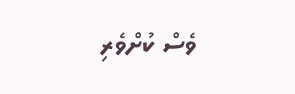ވެސް ކުށްވެރި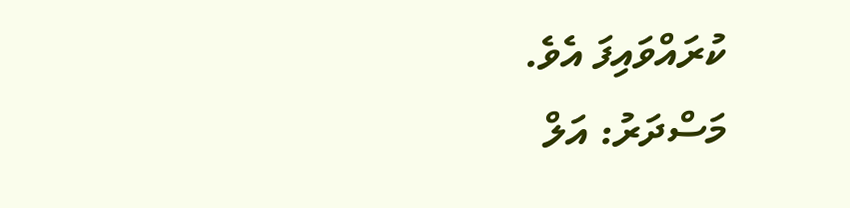ކުރައްވައިފަ އެވެ.
މަސްދަރު: އަލް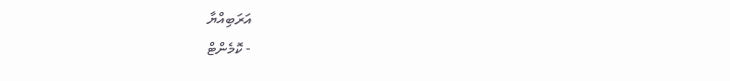އަރަބިއްޔާ
- ކޮމެންޓް